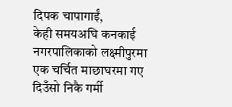दिपक चापागाईं,
केही समयअघि कनकाई नगरपालिकाको लक्ष्मीपुरमा एक चर्चित माछाघरमा गए दिउँसो निकै गर्मी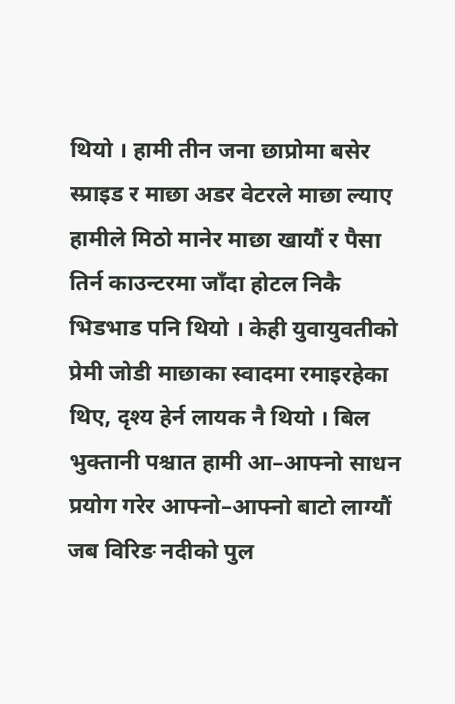थियो । हामी तीन जना छाप्रोमा बसेर स्प्राइड र माछा अडर वेटरले माछा ल्याए हामीले मिठो मानेर माछा खायौं र पैसा तिर्न काउन्टरमा जाँदा होटल निकै भिडभाड पनि थियो । केही युवायुवतीको प्रेमी जोडी माछाका स्वादमा रमाइरहेका थिए, दृश्य हेर्न लायक नै थियो । बिल भुक्तानी पश्चात हामी आ–आफ्नो साधन प्रयोग गरेर आफ्नो–आफ्नो बाटो लाग्यौं जब विरिङ नदीको पुल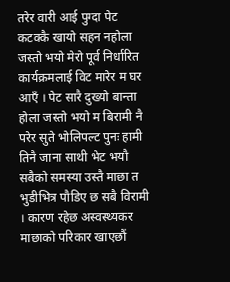तरेर वारी आई पुग्दा पेट कटक्कै खायो सहन नहोला जस्तो भयो मेरो पूर्व निर्धारित कार्यक्रमलाई विट मारेर म घर आएँ । पेट सारै दुख्यो बान्ता होला जस्तो भयो म बिरामी नै परेर सुते भोलिपल्ट पुनः हामी तिनै जाना साथी भेट भयौ सबैको समस्या उस्तै माछा त भुडीभित्र पौडिए छ सबै विरामी । कारण रहेछ अस्वस्थ्यकर माछाको परिकार खाएछौं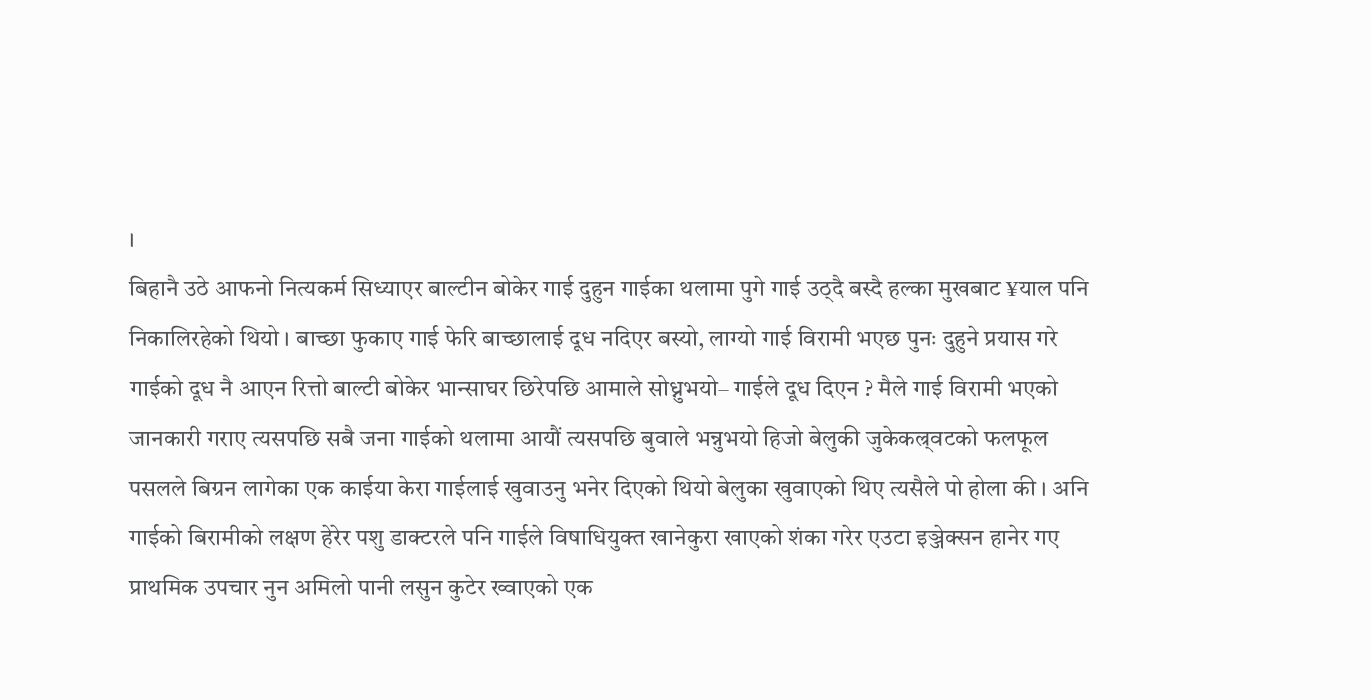।
बिहानै उठे आफनो नित्यकर्म सिध्याएर बाल्टीन बोकेर गाई दुहुन गाईका थलामा पुगे गाई उठ्दै बस्दै हल्का मुखबाट ¥याल पनि निकालिरहेको थियो । बाच्छा फुकाए गाई फेरि बाच्छालाई दूध नदिएर बस्यो, लाग्यो गाई विरामी भएछ पुनः दुहुने प्रयास गरे गाईको दूध नै आएन रित्तो बाल्टी बोकेर भान्साघर छिरेपछि आमाले सोध्नुभयो– गाईले दूध दिएन ? मैले गाई विरामी भएको जानकारी गराए त्यसपछि सबै जना गाईको थलामा आयौं त्यसपछि बुवाले भन्नुभयो हिजो बेलुकी जुकेकल्र्वटको फलफूल पसलले बिग्रन लागेका एक काईया केरा गाईलाई खुवाउनु भनेर दिएको थियो बेलुका खुवाएको थिए त्यसैले पो होला की । अनि गाईको बिरामीको लक्षण हेरेर पशु डाक्टरले पनि गाईले विषाधियुक्त खानेकुरा खाएको शंका गरेर एउटा इञ्जेक्सन हानेर गए प्राथमिक उपचार नुन अमिलो पानी लसुन कुटेर ख्वाएको एक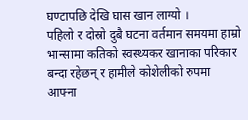घण्टापछि देखि घास खान लाग्यो ।
पहिलो र दोस्रो दुबै घटना वर्तमान समयमा हाम्रो भान्सामा कतिको स्वस्थ्यकर खानाका परिकार बन्दा रहेछन् र हामीले कोशेलीको रुपमा आफ्ना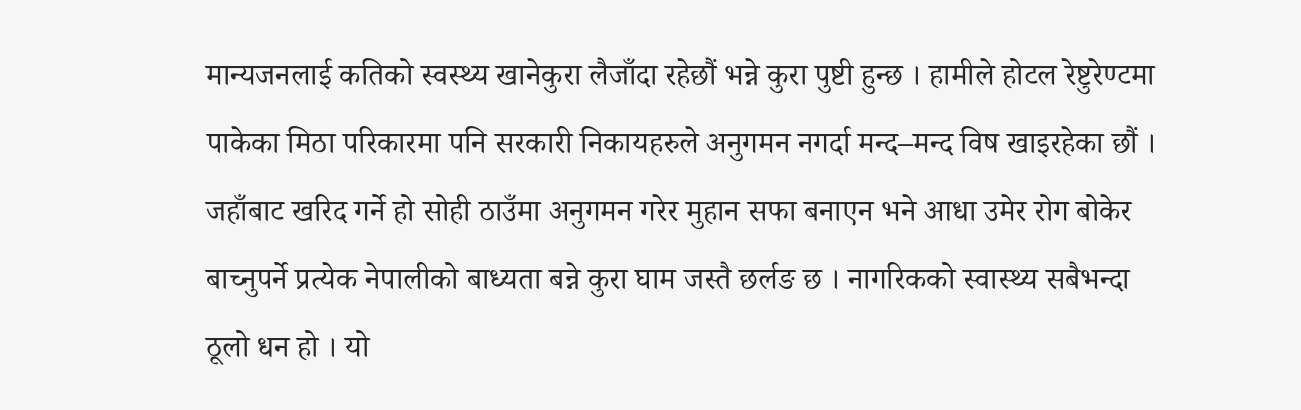मान्यजनलाई कतिको स्वस्थ्य खानेकुरा लैजाँदा रहेछौं भन्ने कुरा पुष्टी हुन्छ । हामीले होटल रेष्टुरेण्टमा पाकेका मिठा परिकारमा पनि सरकारी निकायहरुले अनुगमन नगर्दा मन्द–मन्द विष खाइरहेका छौं । जहाँबाट खरिद गर्ने हो सोही ठाउँमा अनुगमन गरेर मुहान सफा बनाएन भने आधा उमेर रोग बोकेर बाच्नुपर्ने प्रत्येक नेपालीको बाध्यता बन्ने कुरा घाम जस्तै छर्लङ छ । नागरिकको स्वास्थ्य सबैभन्दा ठूलो धन हो । यो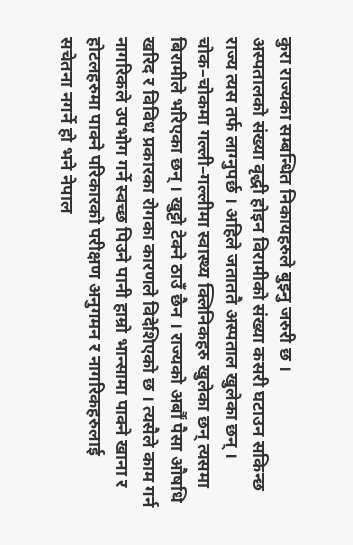कुरा राज्यका सम्बन्धित निकायहरुले बुझ्नु जरुरी छ ।
अस्पतालको संख्या वृद्धी होइन विरामीको संख्या कसरी घटाउन सकिन्छ राज्य त्यस तर्फ लाग्नुपर्छ । अहिले जताततै अस्पताल खुलेका छन् । चोक–चोकमा गल्ली–गल्लीमा स्वास्थ्य क्लिनिकहरु खुलेका छन् त्यसमा बिरामीले भरिएका छन् । खुट्टो टेक्ने ठाउँ छैन । राज्यको अर्बौं पैसा औषधि खरिद र विविध प्रकारका रोगका कारणले विदेशिएको छ । त्यसैले काम गर्न नागरिकले उपभोग गर्ने स्वच्छ पिउने पानी हाम्रो भान्सामा पाक्ने खाना र होटलहरुमा पाक्ने परिकारको परीक्षण अनुगमन र नागरिकहरुलाई सचेतना नगर्ने हो भने नेपाल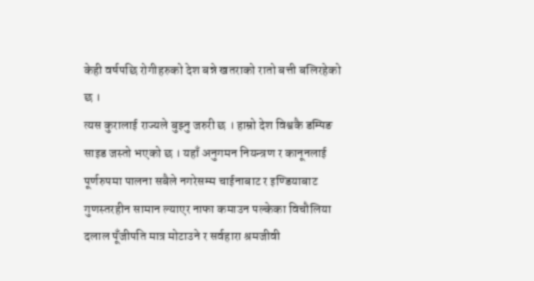केही वर्षपछि रोगीहरुको देश बन्ने खतराको रातो बत्ती बलिरहेको छ ।
त्यस कुरालाई राज्यले बुझ्नु जरुरी छ । हाम्रो देश विश्वकै डम्पिङ साइड जस्तो भएको छ । यहाँ अनुगमन नियन्त्रण र कानूनलाई पूर्णरुपमा पालना सबैले नगरेसम्म चाईनाबाट र इण्डियाबाट गुणस्तरहीन सामान ल्याएर नाफा कमाउन पल्केका विचौलिया दलाल पूँजीपति मात्र मोटाउने र सर्वहारा श्रमजीवी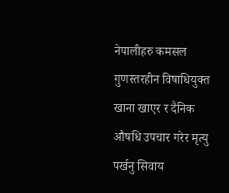नेपालीहरु कमसल गुणस्तरहीन विषाधियुक्त खाना खाएर र दैनिक औषधि उपचार गरेर मृत्यु पर्खनु सिवाय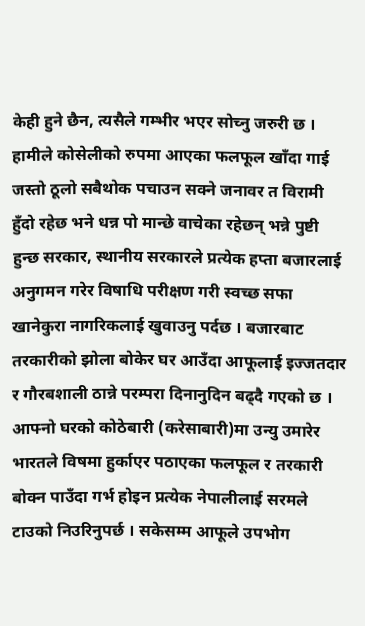केही हुने छैन, त्यसैले गम्भीर भएर सोच्नु जरुरी छ ।
हामीले कोसेलीको रुपमा आएका फलफूल खाँदा गाई जस्तो ठूलो सबैथोक पचाउन सक्ने जनावर त विरामी हुँदो रहेछ भने धन्न पो मान्छे वाचेका रहेछन् भन्ने पुष्टी हुन्छ सरकार, स्थानीय सरकारले प्रत्येक हप्ता बजारलाई अनुगमन गरेर विषाधि परीक्षण गरी स्वच्छ सफा खानेकुरा नागरिकलाई खुवाउनु पर्दछ । बजारबाट तरकारीको झोला बोकेर घर आउँदा आफूलार्ई इज्जतदार र गौरबशाली ठान्ने परम्परा दिनानुदिन बढ्दै गएको छ ।
आफ्नो घरको कोठेबारी (करेसाबारी)मा उन्यु उमारेर भारतले विषमा हुर्काएर पठाएका फलफूल र तरकारी बोक्न पाउँदा गर्भ होइन प्रत्येक नेपालीलाई सरमले टाउको निउरिनुपर्छ । सकेसम्म आफूले उपभोग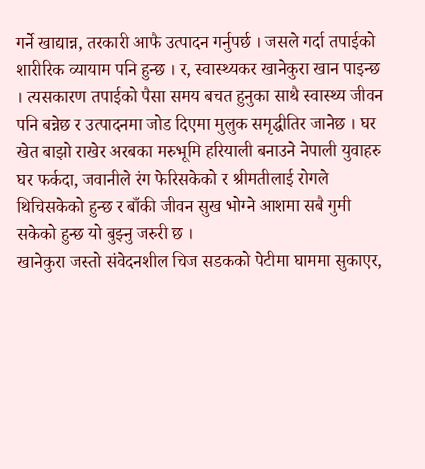गर्ने खाद्यान्न, तरकारी आफै उत्पादन गर्नुपर्छ । जसले गर्दा तपाईको शारीरिक व्यायाम पनि हुन्छ । र, स्वास्थ्यकर खानेकुरा खान पाइन्छ । त्यसकारण तपाईको पैसा समय बचत हुनुका साथै स्वास्थ्य जीवन पनि बन्नेछ र उत्पादनमा जोड दिएमा मुलुक समृद्धीतिर जानेछ । घर खेत बाझो राखेर अरबका मरुभूमि हरियाली बनाउने नेपाली युवाहरु घर फर्कदा, जवानीले रंग फेरिसकेको र श्रीमतीलाई रोगले थिचिसकेको हुन्छ र बाँकी जीवन सुख भोग्ने आशमा सबै गुमी सकेको हुन्छ यो बुझ्नु जरुरी छ ।
खानेकुरा जस्तो संवेदनशील चिज सडकको पेटीमा घाममा सुकाएर,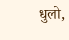धुलो,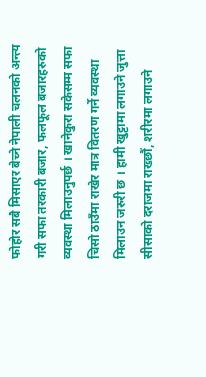फोहोर सबै मिसाएर बेच्ने नेपाली चलनको अन्त्य गरी सफा तरकारी बजार, फलफूल बजारहरुको व्यवस्था मिलाउनुपर्छ । खानेकुरा सकेसम्म सफा चिसो ठाउँमा राखेर मात्र वितरण गर्ने व्यवस्था मिलाउन जरुरी छ । हामी खुट्टामा लगाउने जुत्ता सीसाको दराजमा राख्छौं, शरीरमा लगाउने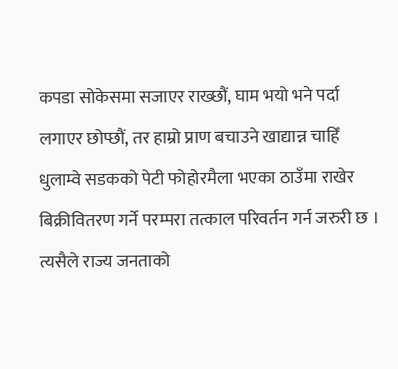कपडा सोकेसमा सजाएर राख्छौं, घाम भयो भने पर्दा लगाएर छोप्छौं, तर हाम्रो प्राण बचाउने खाद्यान्न चाहिँ धुलाम्वे सडकको पेटी फोहोरमैला भएका ठाउँमा राखेर बिक्रीवितरण गर्ने परम्परा तत्काल परिवर्तन गर्न जरुरी छ ।
त्यसैले राज्य जनताको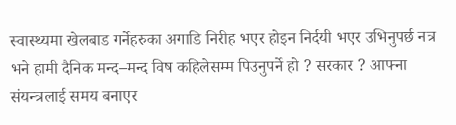स्वास्थ्यमा खेलबाड गर्नेहरुका अगाडि निरीह भएर होइन निर्दयी भएर उभिनुपर्छ नत्र भने हामी दैनिक मन्द–मन्द विष कहिलेसम्म पिउनुपर्ने हो ? सरकार ? आफ्ना संयन्त्रलाई समय बनाएर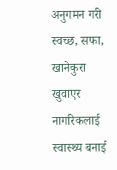अनुगमन गरी स्वच्छ, सफा, खानेकुरा खुवाएर नागरिकलाई स्वास्थ्य बनाई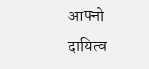आफ्नो दायित्व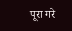पूरा गरे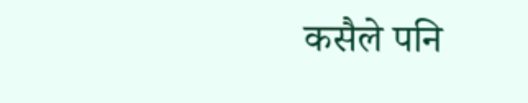कसैले पनि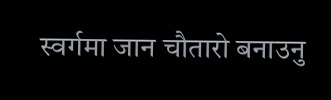स्वर्गमा जान चौतारो बनाउनु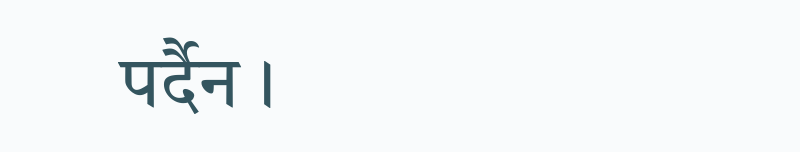पर्दैन ।